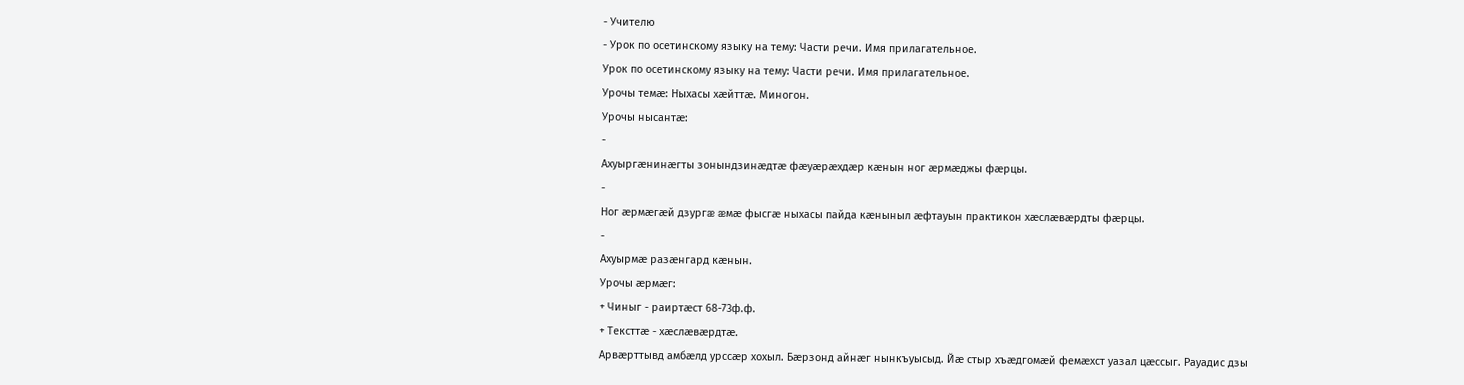- Учителю
- Урок по осетинскому языку на тему: Части речи. Имя прилагательное.
Урок по осетинскому языку на тему: Части речи. Имя прилагательное.
Урочы темæ: Ныхасы хæйттæ. Миногон.
Урочы нысантæ:
-
Ахуыргæнинæгты зонындзинæдтæ фæуæрæхдæр кæнын ног æрмæджы фæрцы.
-
Ног æрмæгæй дзургæ æмæ фысгæ ныхасы пайда кæныныл æфтауын практикон хæслæвæрдты фæрцы.
-
Ахуырмæ разæнгард кæнын.
Урочы æрмæг:
+ Чиныг - раиртæст 68-73ф.ф.
+ Тексттæ - хæслæвæрдтæ.
Арвæрттывд амбæлд урссæр хохыл. Бæрзонд айнæг нынкъуысыд. Йæ стыр хъæдгомæй фемæхст уазал цæссыг. Рауадис дзы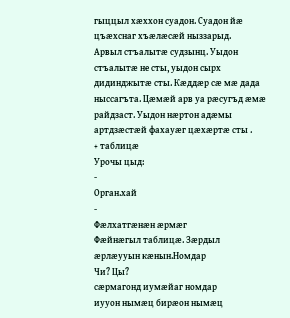гыццыл хæххон суадон. Суадон йæ цъæхснаг хъæлæсæй ныззарыд.
Арвыл стъалытæ судзынц. Уыдон стъалытæ не сты, уыдон сырх дидинджытæ сты. Кæддæр сæ мæ дада ныссагъта. Цæмæй арв уа рæсугъд æмæ райдзаст. Уыдон нæртон адæмы артдзæстæй фахауæг цæхæртæ сты .
+ таблицæ
Урочы цыд:
-
Орган.хай
-
Фæлхатгæнæн æрмæг
Фæйнæгыл таблицæ. Зæрдыл æрлæууын кæнын.Номдар
Чи? Цы?
сæрмагонд иумæйаг номдар
иууон нымæц бирæон нымæц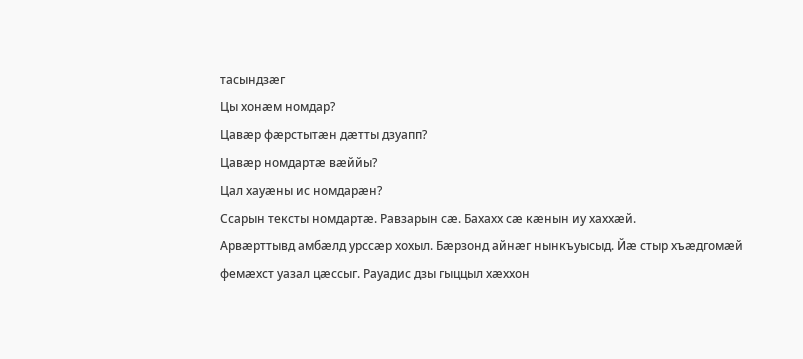тасындзæг
Цы хонæм номдар?
Цавæр фæрстытæн дæтты дзуапп?
Цавæр номдартæ вæййы?
Цал хауæны ис номдарæн?
Ccарын тексты номдартæ. Равзарын сæ. Бахахх сæ кæнын иу хаххæй.
Арвæрттывд амбæлд урссæр хохыл. Бæрзонд айнæг нынкъуысыд. Йæ стыр хъæдгомæй фемæхст уазал цæссыг. Рауадис дзы гыццыл хæххон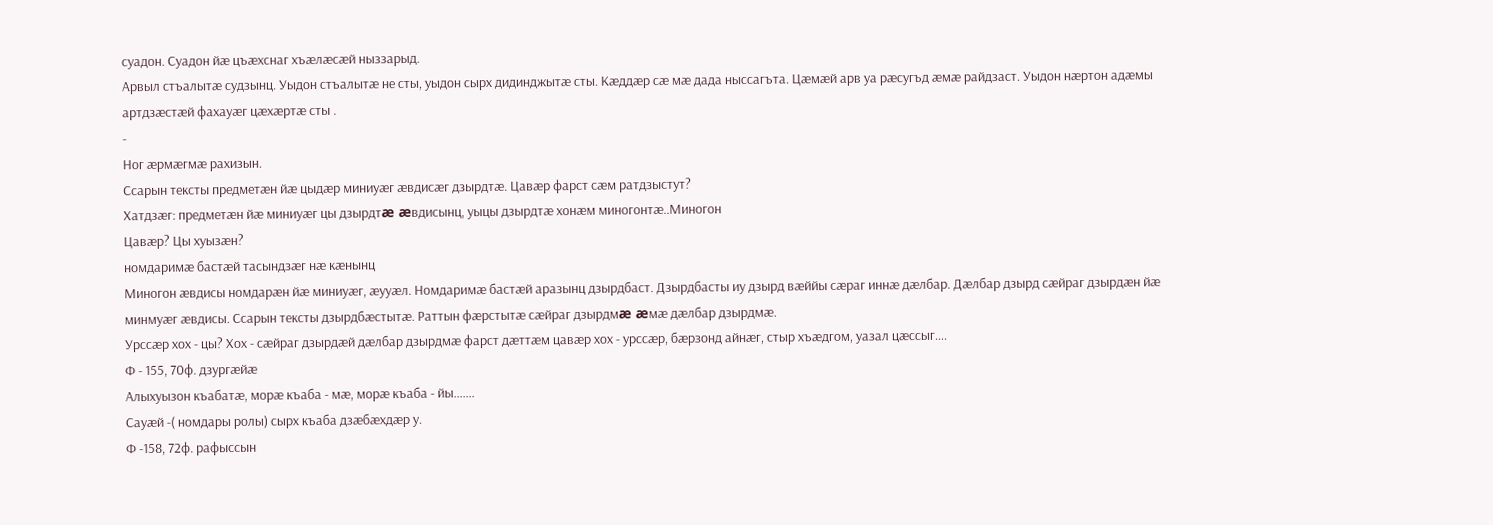суадон. Суадон йæ цъæхснаг хъæлæсæй ныззарыд.
Арвыл стъалытæ судзынц. Уыдон стъалытæ не сты, уыдон сырх дидинджытæ сты. Кæддæр сæ мæ дада ныссагъта. Цæмæй арв уа рæсугъд æмæ райдзаст. Уыдон нæртон адæмы артдзæстæй фахауæг цæхæртæ сты .
-
Ног æрмæгмæ рахизын.
Ссарын тексты предметæн йæ цыдæр миниуæг æвдисæг дзырдтæ. Цавæр фарст сæм ратдзыстут?
Хатдзæг: предметæн йæ миниуæг цы дзырдтæ æвдисынц, уыцы дзырдтæ хонæм миногонтæ..Миногон
Цавæр? Цы хуызæн?
номдаримæ бастæй тасындзæг нæ кæнынц
Миногон æвдисы номдарæн йæ миниуæг, æууæл. Номдаримæ бастæй аразынц дзырдбаст. Дзырдбасты иу дзырд вæййы сæраг иннæ дæлбар. Дæлбар дзырд сæйраг дзырдæн йæ минмуæг æвдисы. Ссарын тексты дзырдбæстытæ. Раттын фæрстытæ сæйраг дзырдмæ æмæ дæлбар дзырдмæ.
Урссæр хох - цы? Хох - сæйраг дзырдæй дæлбар дзырдмæ фарст дæттæм цавæр хох - урссæр, бæрзонд айнæг, стыр хъæдгом, уазал цæссыг….
Ф - 155, 70ф. дзургæйæ
Алыхуызон къабатæ, морæ къаба - мæ, морæ къаба - йы…….
Сауæй -( номдары ролы) сырх къаба дзæбæхдæр у.
Ф -158, 72ф. рафыссын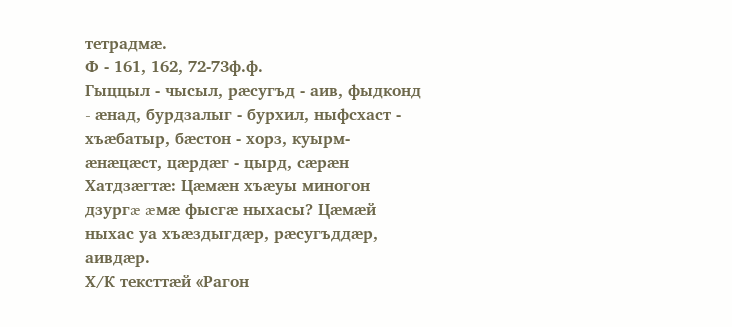тетрадмæ.
Ф - 161, 162, 72-73ф.ф.
Гыццыл - чысыл, рæсугъд - аив, фыдконд - æнад, бурдзалыг - бурхил, ныфсхаст - хъæбатыр, бæстон - хорз, куырм- æнæцæст, цæрдæг - цырд, сæрæн
Хатдзæгтæ: Цæмæн хъæуы миногон дзургæ æмæ фысгæ ныхасы? Цæмæй ныхас уа хъæздыгдæр, рæсугъддæр, аивдæр.
Х/К тексттæй «Рагон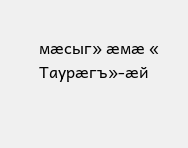мæсыг» æмæ « Таурæгъ»-æй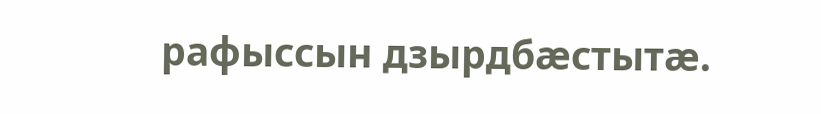рафыссын дзырдбæстытæ.